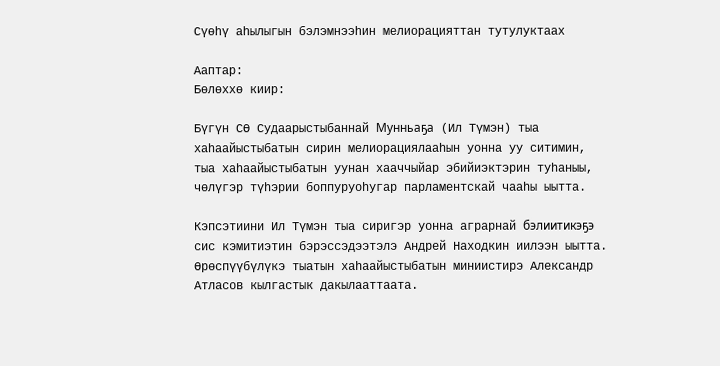Сүөһү аһылыгын бэлэмнээһин мелиорацияттан тутулуктаах

Ааптар:
Бөлөххө киир:

Бүгүн СӨ Судаарыстыбаннай Мунньаҕа (Ил Түмэн) тыа хаһаайыстыбатын сирин мелиорациялааһын уонна уу ситимин, тыа хаһаайыстыбатын уунан хааччыйар эбийиэктэрин туһаныы, чөлүгэр түһэрии боппуруоһугар парламентскай чааһы ыытта.

Кэпсэтиини Ил Түмэн тыа сиригэр уонна аграрнай бэлиитикэҕэ сис кэмитиэтин бэрэссэдээтэлэ Андрей Находкин иилээн ыытта. Өрөспүүбүлүкэ тыатын хаһаайыстыбатын миниистирэ Александр Атласов кылгастык дакылааттаата.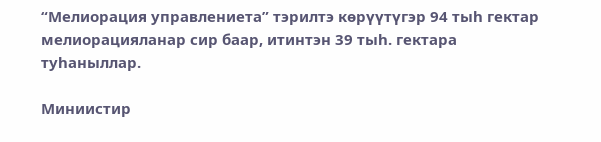“Мелиорация управлениета” тэрилтэ көрүүтүгэр 94 тыһ гектар мелиорацияланар сир баар, итинтэн 39 тыһ. гектара туһаныллар.

Миниистир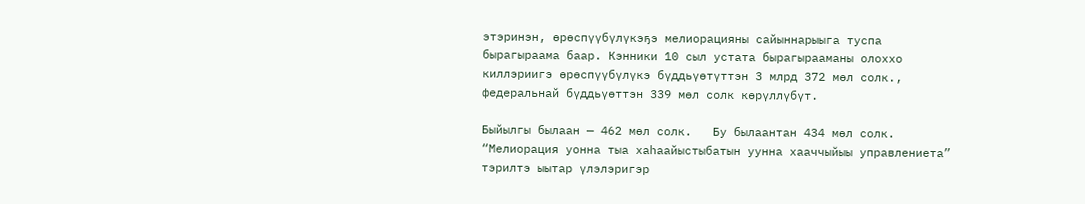этэринэн, өрөспүүбүлүкэҕэ мелиорацияны сайыннарыыга туспа бырагыраама баар. Кэнники 10 сыл устата бырагырааманы олоххо киллэриигэ өрөспүүбүлүкэ бүддьүөтүттэн 3 млрд 372 мөл солк., федеральнай бүддьүөттэн 339 мөл солк көрүллүбүт.

Быйылгы былаан — 462 мөл солк.   Бу былаантан 434 мөл солк. “Мелиорация уонна тыа хаһаайыстыбатын уунна хааччыйыы управлениета” тэрилтэ ыытар үлэлэригэр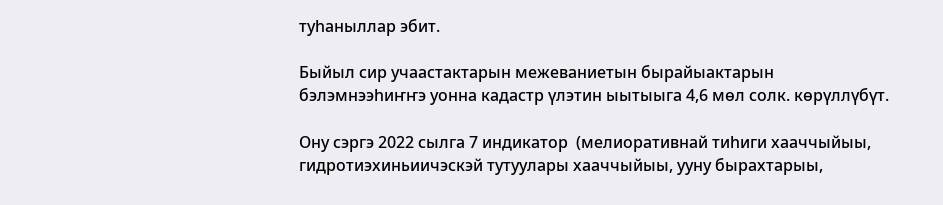туһаныллар эбит.

Быйыл сир учаастактарын межеваниетын бырайыактарын бэлэмнээһиҥҥэ уонна кадастр үлэтин ыытыыга 4,6 мөл солк. көрүллүбүт.

Ону сэргэ 2022 сылга 7 индикатор  (мелиоративнай тиһиги хааччыйыы, гидротиэхиньиичэскэй тутуулары хааччыйыы, ууну бырахтарыы,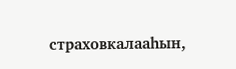страховкалааһын,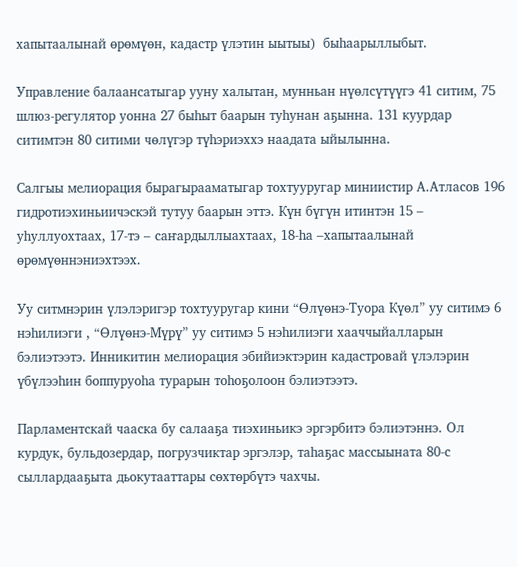хапытаалынай өрөмүөн, кадастр үлэтин ыытыы)  быһаарыллыбыт.

Управление балаансатыгар ууну халытан, мунньан нүөлсүтүүгэ 41 ситим, 75 шлюз-регулятор уонна 27 быһыт баарын туһунан аҕынна. 131 куурдар ситимтэн 80 ситими чөлүгэр түһэриэххэ наадата ыйылынна.

Салгыы мелиорация бырагырааматыгар тохтууругар миниистир А.Атласов 196 гидротиэхиньиичэскэй тутуу баарын эттэ. Күн бүгүн итинтэн 15 – уһуллуохтаах, 17-тэ – саҥардыллыахтаах, 18-һа –хапытаалынай өрөмүөннэниэхтээх.

Уу ситмнэрин үлэлэригэр тохтууругар кини “Өлүөнэ-Туора Күөл” уу ситимэ 6 нэһилиэги , “Өлүөнэ-Мүрү” уу ситимэ 5 нэһилиэги хааччыйалларын бэлиэтээтэ. Инникитин мелиорация эбийиэктэрин кадастровай үлэлэрин үбүлээһин боппуруоһа турарын тоһоҕолоон бэлиэтээтэ.

Парламентскай чааска бу салааҕа тиэхиньикэ эргэрбитэ бэлиэтэннэ. Ол курдук, бульдозердар, погрузчиктар эргэлэр, таһаҕас массыыната 80-с сыллардааҕыта дьокутааттары сөхтөрбүтэ чахчы.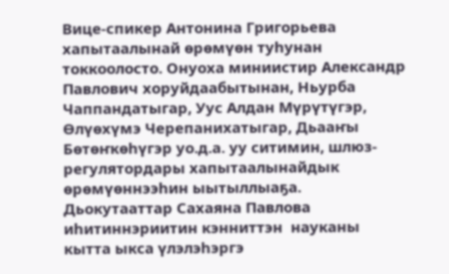Вице-спикер Антонина Григорьева хапытаалынай өрөмүөн туһунан токкоолосто. Онуоха миниистир Александр Павлович хоруйдаабытынан, Ньурба Чаппандатыгар, Уус Алдан Мүрүтүгэр, Өлүөхүмэ Черепанихатыгар, Дьааҥы Бөтөҥкөһүгэр уо.д.а. уу ситимин, шлюз-регулятордары хапытаалынайдык өрөмүөннээһин ыытыллыаҕа.  Дьокутааттар Сахаяна Павлова иһитиннэриитин кэнниттэн  науканы кытта ыкса үлэлэһэргэ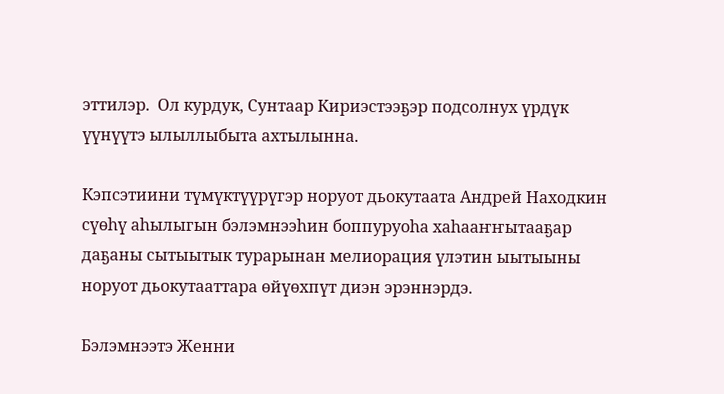эттилэр.  Ол курдук, Сунтаар Кириэстээҕэр подсолнух үрдүк үүнүүтэ ылыллыбыта ахтылынна.

Кэпсэтиини түмүктүүрүгэр норуот дьокутаата Андрей Находкин сүөһү аһылыгын бэлэмнээһин боппуруоһа хаһааҥҥытааҕар даҕаны сытыытык турарынан мелиорация үлэтин ыытыыны норуот дьокутааттара өйүөхпүт диэн эрэннэрдэ.

Бэлэмнээтэ Женни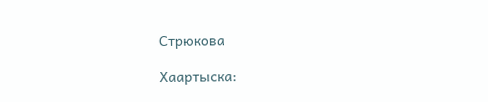Стрюкова

Хаартыска: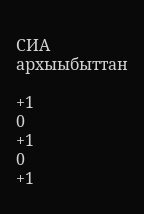СИА архыыбыттан

+1
0
+1
0
+1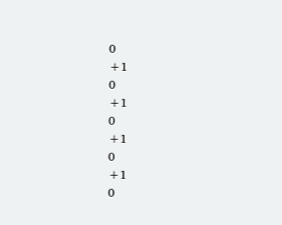0
+1
0
+1
0
+1
0
+1
0